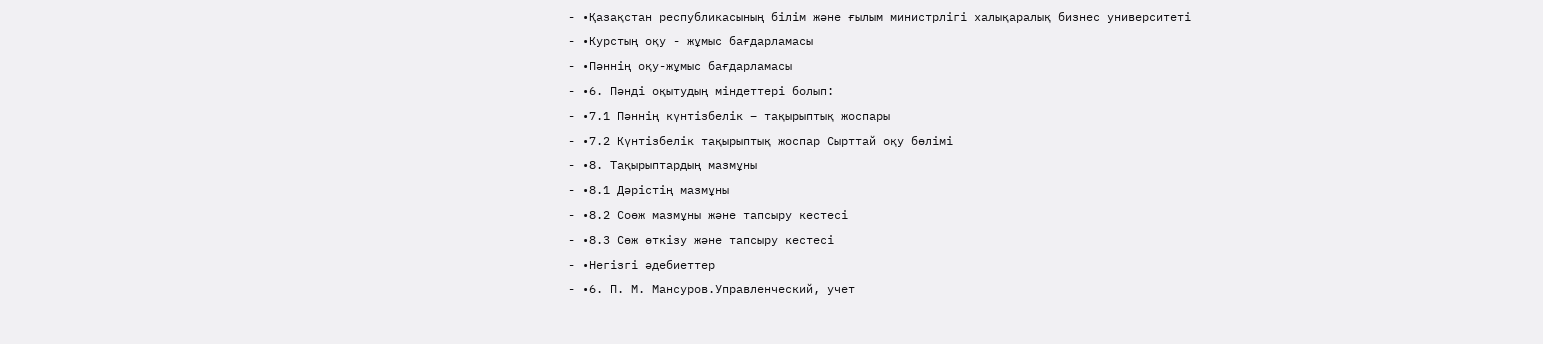- •Қазақстан республикасының білім және ғылым министрлігі халықаралық бизнес университеті
- •Курстың оқу - жұмыс бағдарламасы
- •Пәннің оқу-жұмыс бағдарламасы
- •6. Пәнді оқытудың міндеттері болып:
- •7.1 Пәннің күнтізбелік – тақырыптық жоспары
- •7.2 Күнтізбелік тақырыптық жоспар Сырттай оқу бөлімі
- •8. Тақырыптардың мазмұны
- •8.1 Дәрістің мазмұны
- •8.2 Соөж мазмұны және тапсыру кестесі
- •8.3 Сөж өткізу және тапсыру кестесі
- •Негізгі әдебиеттер
- •6. П. М. Мансуров.Управленческий, учет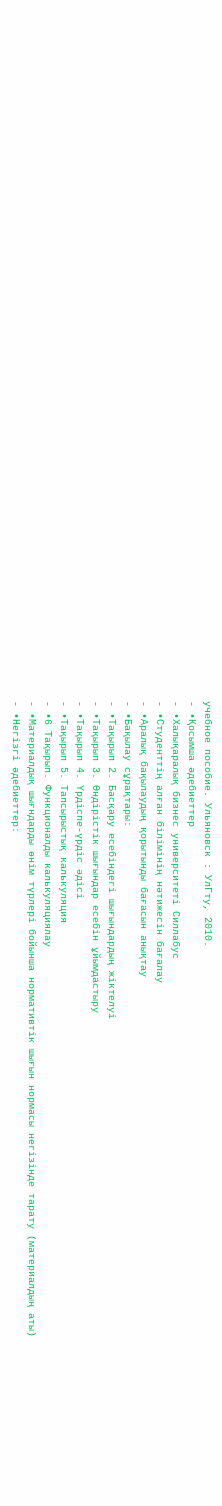учебное пособие. Ульяновск : УлГту, 2010.
- •Қосымша әдебиеттер
- •Халықаралық бизнес университеті Силлабус
- •Студенттің алған білімінің нәтижесін бағалау
- •Аралық бақылаудың қорытынды бағасын анықтау
- •Бақылау сұрақтары:
- •Тақырып 2. Басқару есебіндегі шығындардың жіктелуі
- •Тақырып 3. Өндірістік шығындар есебін ұйымдастыру
- •Тақырып 4. Үрдіспе-үрдіс әдісі
- •Тақырып 5. Тапсырыстық калькуляция
- •6 Тақырып. Функционалды калькуляциялау
- •Материалдық шығндарды өнім түрлері бойынша нормативтік шығын нормасы негізінде тарату (материалдың аты)
- •Негізгі әдебиеттер: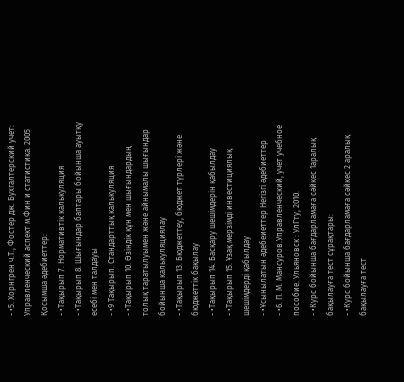- •5. Хорнгрен ч.Т., Фостер дж. Бухгалтерский учет: Управленческий аспект м.Фин и статистика. 2005 Қосымша әдебиеттер:
- •Тақырып 7. Нормативтік калькуляция
- •Тақырып 8. Шығындар баптары бойынша ауытқу есебі мен талдауы
- •9 Тақырып. Стандарттық калькуляция
- •Тақырып 10. Өзіндік құн мен шығындардың толық таратылуымен және айнымалы шығындар бойынша калькуляциялау
- •Тақырып 13. Бюджеттеу, бюджет түрлері және бюджеттік бақылау
- •Тақырып 14. Басқару шешімдерін қабылдау
- •Тақырып 15. Ұзақ мерзімді инвестициялық шешімдерді қабылдау
- •Ұсынылатын әдебеиеттер Негізгі әдебиеттер
- •6. П. М. Мансуров.Управленческий, учет учебное пособие. Ульяновск : УлГту, 2010.
- •Курс бойынша бағдарламаға сәйкес 1аралық бақылауға тест сұрақтары:
- •Курс бойынша бағдарламаға сәйкес 2 аралық бақылауға тест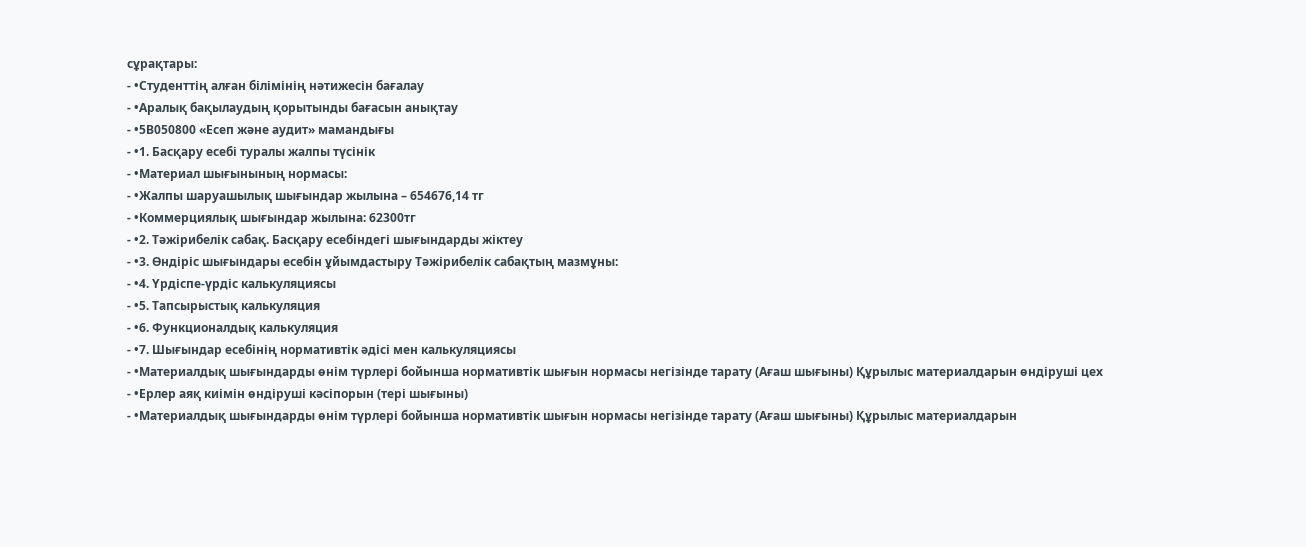сұрақтары:
- •Студенттің алған білімінің нәтижесін бағалау
- •Аралық бақылаудың қорытынды бағасын анықтау
- •5В050800 «Есеп және аудит» мамандығы
- •1. Басқару есебі туралы жалпы түсінік
- •Материал шығынының нормасы:
- •Жалпы шаруашылық шығындар жылына – 654676,14 тг
- •Коммерциялық шығындар жылына: 62300тг
- •2. Тәжірибелік сабақ. Басқару есебіндегі шығындарды жіктеу
- •3. Өндіріс шығындары есебін ұйымдастыру Тәжірибелік сабақтың мазмұны:
- •4. Үрдіспе-үрдіс калькуляциясы
- •5. Тапсырыстық калькуляция
- •6. Функционалдық калькуляция
- •7. Шығындар есебінің нормативтік әдісі мен калькуляциясы
- •Материалдық шығындарды өнім түрлері бойынша нормативтік шығын нормасы негізінде тарату (Ағаш шығыны) Құрылыс материалдарын өндіруші цех
- •Ерлер аяқ киімін өндіруші кәсіпорын (тері шығыны)
- •Материалдық шығындарды өнім түрлері бойынша нормативтік шығын нормасы негізінде тарату (Ағаш шығыны) Құрылыс материалдарын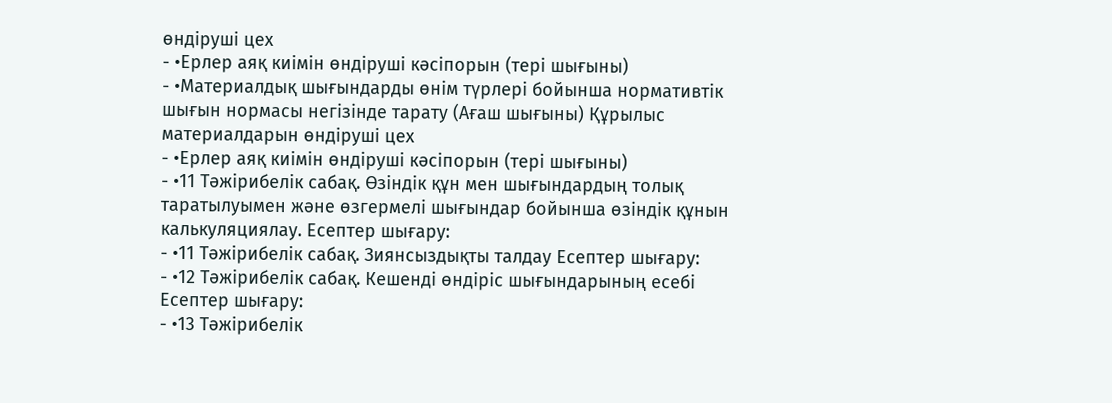өндіруші цех
- •Ерлер аяқ киімін өндіруші кәсіпорын (тері шығыны)
- •Материалдық шығындарды өнім түрлері бойынша нормативтік шығын нормасы негізінде тарату (Ағаш шығыны) Құрылыс материалдарын өндіруші цех
- •Ерлер аяқ киімін өндіруші кәсіпорын (тері шығыны)
- •11 Тәжірибелік сабақ. Өзіндік құн мен шығындардың толық таратылуымен және өзгермелі шығындар бойынша өзіндік құнын калькуляциялау. Есептер шығару:
- •11 Тәжірибелік сабақ. Зиянсыздықты талдау Есептер шығару:
- •12 Тәжірибелік сабақ. Кешенді өндіріс шығындарының есебі Есептер шығару:
- •13 Тәжірибелік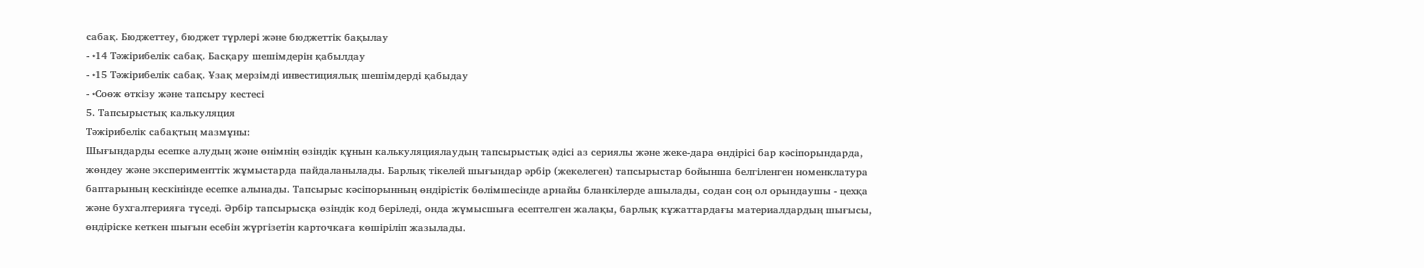сабақ. Бюджеттеу, бюджет түрлері және бюджеттік бақылау
- •14 Тәжірибелік сабақ. Басқару шешімдерін қабылдау
- •15 Тәжірибелік сабақ. Ұзақ мерзімді инвестициялық шешімдерді қабыдау
- •Соөж өткізу және тапсыру кестесі
5. Тапсырыстық калькуляция
Тәжірибелік сабақтың мазмұны:
Шығындарды есепке алудың және өнімнің өзіндік құнын калькуляциялаудың тапсырыстық әдісі аз сериялы және жеке-дара өндірісі бар кәсіпорындарда, жөндеу және эксперименттік жұмыстарда пайдаланылады. Барлық тікелей шығындар әрбір (жекелеген) тапсырыстар бойынша белгіленген номенклатура баптарының кескінінде есепке алынады. Тапсырыс кәсіпорынның өндірістік бөлімшесінде арнайы бланкілерде ашылады, содан соң ол орындаушы - цехқа және бухгалтерияға түседі. Әрбір тапсырысқа өзіндік код беріледі, онда жүмысшыға есептелген жалақы, барлық кұжаттардағы материалдардың шығысы, өндіріске кеткен шығын есебін жүргізетін карточкаға көшіріліп жазылады.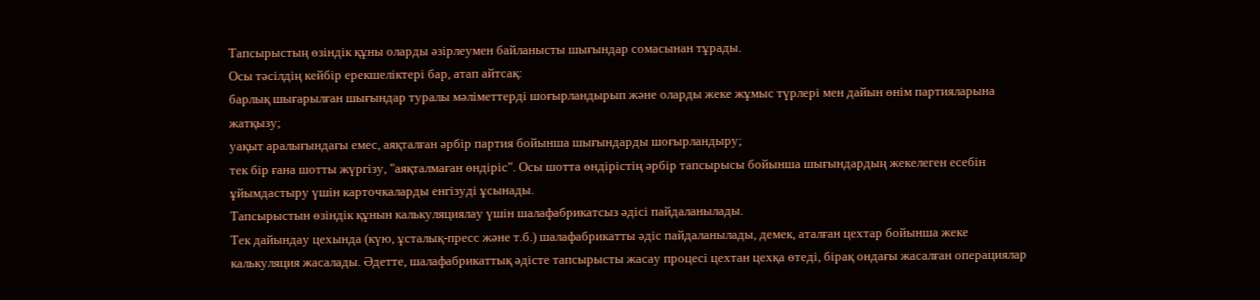Тапсырыстың өзіндік құны оларды әзірлеумен байланысты шығындар сомасынан тұрады.
Осы тәсілдің кейбір ерекшеліктері бар, атап айтсақ:
барлық шығарылған шығындар туралы мәліметтерді шоғырландырып және оларды жеке жұмыс түрлері мен дайын өнім партияларына жатқызу;
уақыт аралығындағы емес, аяқталған әрбір партия бойынша шығындарды шоғырландыру;
тек бір ғана шотты жүргізу, "аяқталмаған өндіріс". Осы шотта өндірістің әрбір тапсырысы бойынша шығындардың жекелеген есебін ұйымдастыру үшін карточкаларды енгізуді ұсынады.
Тапсырыстын өзіндік құнын калькуляциялау үшін шалафабрикатсыз әдісі пайдаланылады.
Тек дайындау цехында (күю, ұсталық-пресс және т.б.) шалафабрикатты әдіс пайдаланылады, демек, аталған цехтар бойынша жеке калькуляция жасалады. Әдетте, шалафабрикаттық әдісте тапсырысты жасау процесі цехтан цехқа өтеді, бірақ ондағы жасалған операциялар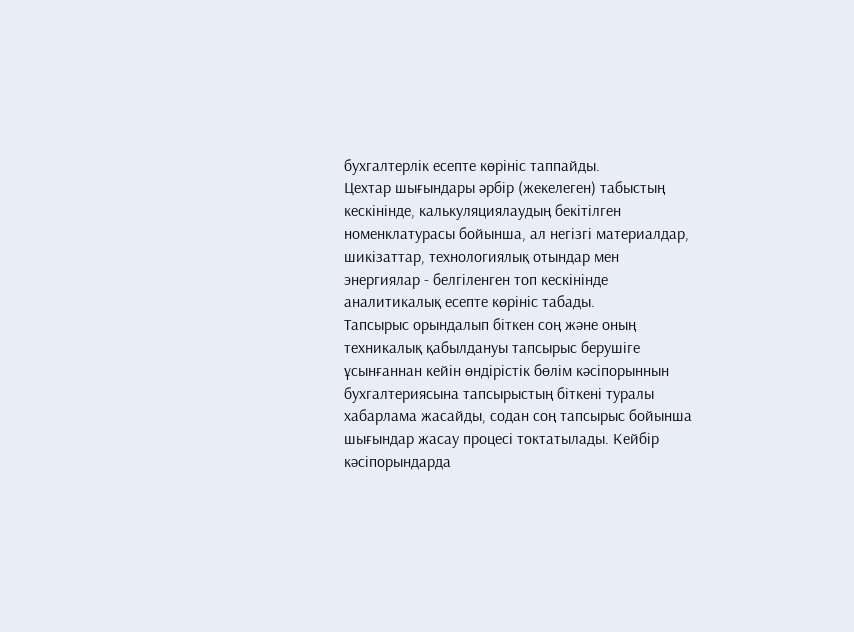бухгалтерлік есепте көрініс таппайды.
Цехтар шығындары әрбір (жекелеген) табыстың кескінінде, калькуляциялаудың бекітілген номенклатурасы бойынша, ал негізгі материалдар, шикізаттар, технологиялық отындар мен энергиялар - белгіленген топ кескінінде аналитикалық есепте көрініс табады.
Тапсырыс орындалып біткен соң және оның техникалық қабылдануы тапсырыс берушіге ұсынғаннан кейін өндірістік бөлім кәсіпорыннын бухгалтериясына тапсырыстың біткені туралы хабарлама жасайды, содан соң тапсырыс бойынша шығындар жасау процесі токтатылады. Кейбір кәсіпорындарда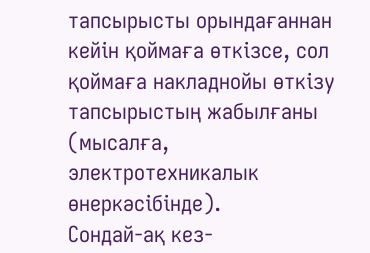тапсырысты орындағаннан кейін қоймаға өткізсе, сол қоймаға накладнойы өткізу тапсырыстың жабылғаны (мысалға, электротехникалык өнеркәсібінде).
Сондай-ақ кез-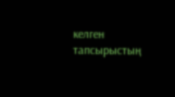келген тапсырыстың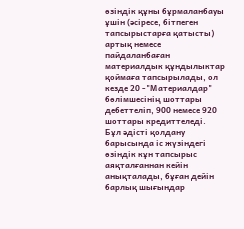өзіндік құны бұрмаланбауы ұшін (әсіресе, бітпеген тапсырыстарға қатысты) артық немесе пайдаланбаған материалдык құндылыктар қоймаға тапсырылады, ол кезде 20 -"Материалдар" бөлімшесінің шоттары дебеттеліп, 900 немесе 920 шоттары кредиттеледі.
Бұл әдісті қолдану барысында іс жүзіндегі өзіндік кұн тапсырыс аяқталғаннан кейін анықталады, бұған дейін барлық шығындар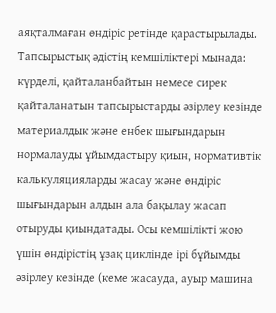аяқталмаған өндіріс ретінде қарастырылады. Тапсырыстық әдістің кемшіліктері мынада: күрделі, қайталанбайтын немесе сирек қайталанатын тапсырыстарды әзірлеу кезінде материалдык және енбек шығындарын нормалауды ұйымдастыру қиын, нормативтік калькуляцияларды жасау және өндіріс шығындарын алдын ала бақылау жасап отыруды қиындатады. Осы кемшілікті жою үшін өндірістің ұзақ циклінде ірі бұйымды әзірлеу кезінде (кеме жасауда, ауыр машина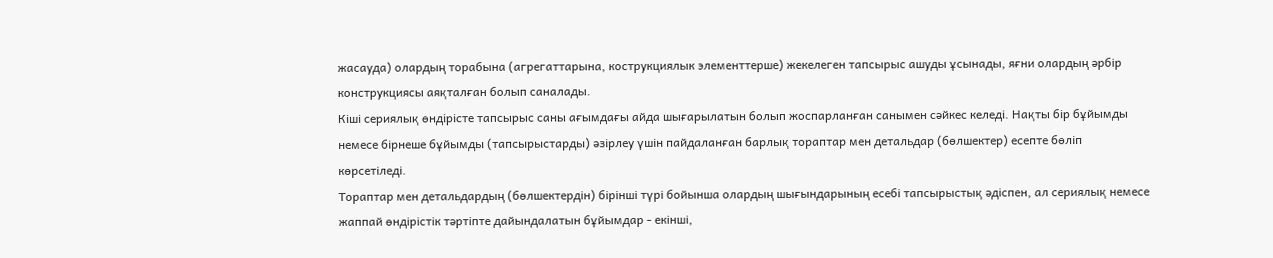жасауда) олардың торабына (агрегаттарына, кострукциялык элементтерше) жекелеген тапсырыс ашуды ұсынады, яғни олардың әрбір конструкциясы аяқталған болып саналады.
Кіші сериялық өндірісте тапсырыс саны ағымдағы айда шығарылатын болып жоспарланған санымен сәйкес келеді. Нақты бір бұйымды немесе бірнеше бұйымды (тапсырыстарды) әзірлеу үшін пайдаланған барлық тораптар мен детальдар (бөлшектер) есепте бөліп көрсетіледі.
Тораптар мен детальдардың (бөлшектердін) бірінші түрі бойынша олардың шығындарының есебі тапсырыстық әдіспен, ал сериялық немесе жаппай өндірістік тәртіпте дайындалатын бұйымдар - екінші,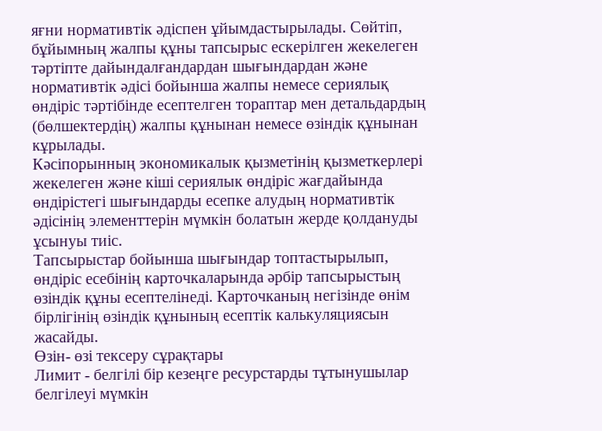яғни нормативтік әдіспен ұйымдастырылады. Сөйтіп, бұйымның жалпы құны тапсырыс ескерілген жекелеген тәртіпте дайындалғандардан шығындардан және нормативтік әдісі бойынша жалпы немесе сериялық өндіріс тәртібінде есептелген тораптар мен детальдардың (бөлшектердің) жалпы құнынан немесе өзіндік құнынан кұрылады.
Кәсіпорынның экономикалык қызметінің қызметкерлері жекелеген және кіші сериялык өндіріс жағдайында өндірістегі шығындарды есепке алудың нормативтік әдісінің элементтерін мүмкін болатын жерде қолдануды ұсынуы тиіс.
Тапсырыстар бойынша шығындар топтастырылып, өндіріс есебінің карточкаларында әрбір тапсырыстың өзіндік құны есептелінеді. Карточканың негізінде өнім бірлігінің өзіндік құнының есептік калькуляциясын жасайды.
Өзін- өзі тексеру сұрақтары
Лимит - белгілі бір кезеңге ресурстарды тұтынушылар белгілеуі мүмкін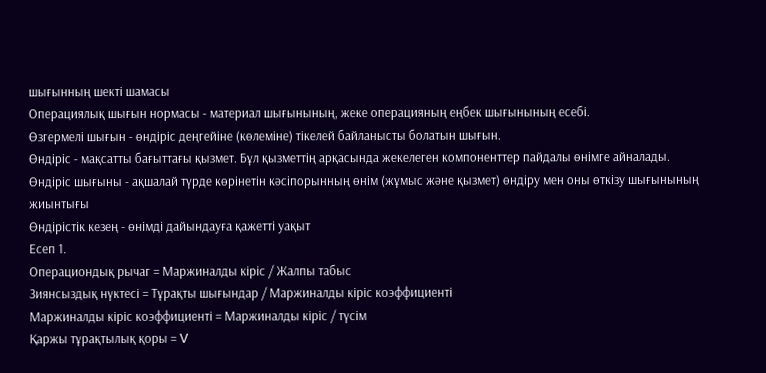шығынның шекті шамасы
Операциялық шығын нормасы - материал шығынының, жеке операцияның еңбек шығынының есебі.
Өзгермелі шығын - өндіріс деңгейіне (көлеміне) тікелей байланысты болатын шығын.
Өндіріс - мақсатты бағыттағы қызмет. Бұл қызметтің арқасында жекелеген компоненттер пайдалы өнімге айналады.
Өндіріс шығыны - ақшалай түрде көрінетін кәсіпорынның өнім (жұмыс және қызмет) өндіру мен оны өткізу шығынының жиынтығы
Өндірістік кезең - өнімді дайындауға қажетті уақыт
Есеп 1.
Операциондық рычаг = Маржиналды кіріс / Жалпы табыс
Зиянсыздық нүктесі = Тұрақты шығындар / Маржиналды кіріс коэффициенті
Маржиналды кіріс коэффициенті = Маржиналды кіріс / түсім
Қаржы тұрақтылық қоры = V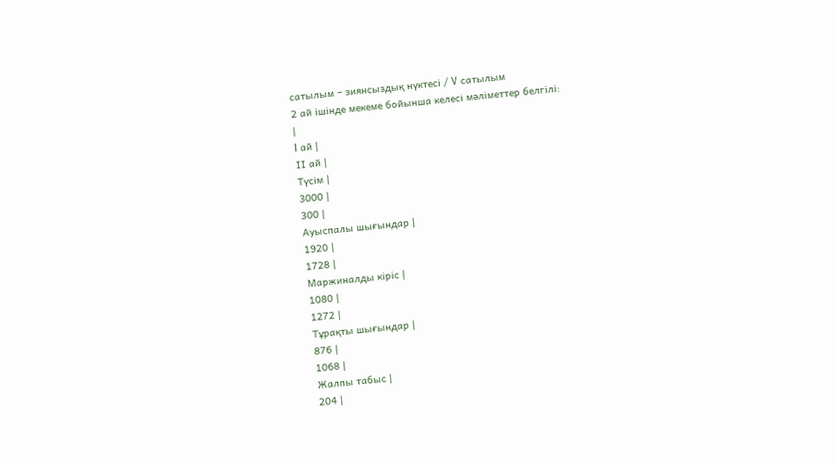сатылым – зиянсыздық нүктесі / V сатылым
2 ай ішінде мекеме бойынша келесі мәліметтер белгілі:
|
I ай |
ІІ ай |
Түсім |
3000 |
300 |
Ауыспалы шығындар |
1920 |
1728 |
Маржиналды кіріс |
1080 |
1272 |
Тұрақты шығындар |
876 |
1068 |
Жалпы табыс |
204 |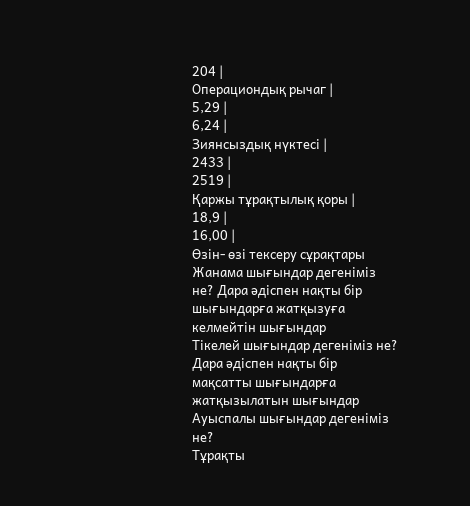204 |
Операциондық рычаг |
5,29 |
6,24 |
Зиянсыздық нүктесі |
2433 |
2519 |
Қаржы тұрақтылық қоры |
18,9 |
16,00 |
Өзін- өзі тексеру сұрақтары
Жанама шығындар дегеніміз не? Дара әдіспен нақты бір шығындарға жатқызуға келмейтін шығындар
Тікелей шығындар дегеніміз не? Дара әдіспен нақты бір мақсатты шығындарға жатқызылатын шығындар
Ауыспалы шығындар дегеніміз не?
Тұрақты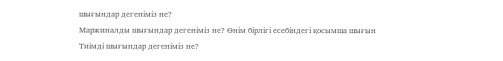шығындар дегеніміз не?
Маржиналды шығындар дегеніміз не? Өнім бірлігі есебіндегі қосымша шығын
Тиімді шығындар дегеніміз не?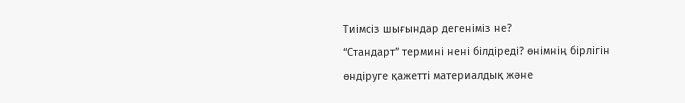Тиімсіз шығындар дегеніміз не?
“Стандарт” термині нені білдіреді? өнімнің бірлігін өндіруге қажетті материалдық және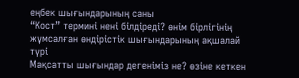еңбек шығындарының саны
“Кост” термині нені білдіреді? өнім бірлігінің жұмсалған өндірістік шығындарының ақшалай түрі
Мақсатты шығындар дегеніміз не? өзіне кеткен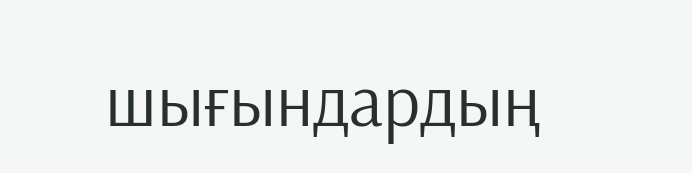шығындардың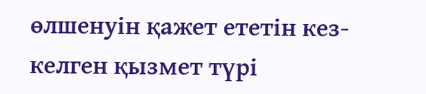өлшенуін қажет ететін кез-келген қызмет түрі